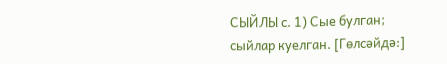СЫЙЛЫ с. 1) Сые булган; сыйлар куелган. [Гөлсәйдә:]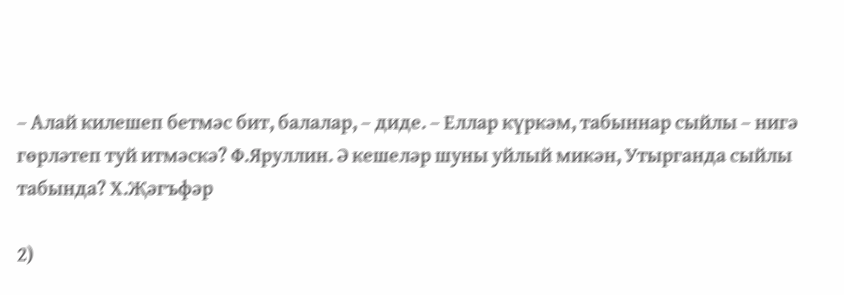– Алай килешеп бетмәс бит, балалар, – диде. – Еллар күркәм, табыннар сыйлы – нигә гөрләтеп туй итмәскә? Ф.Яруллин. Ә кешеләр шуны уйлый микән, Утырганда сыйлы табында? Х.Җәгъфәр

2)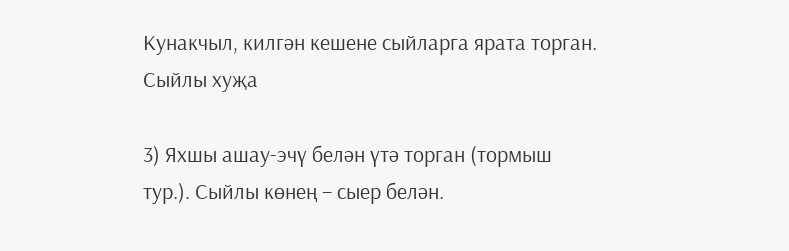Кунакчыл, килгән кешене сыйларга ярата торган. Сыйлы хуҗа

3) Яхшы ашау-эчү белән үтә торган (тормыш тур.). Сыйлы көнең – сыер белән.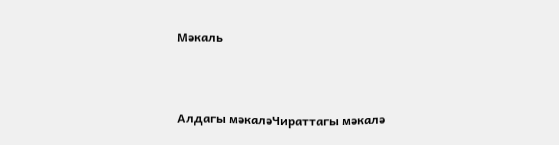Мәкаль



Алдагы мәкаләЧираттагы мәкалә